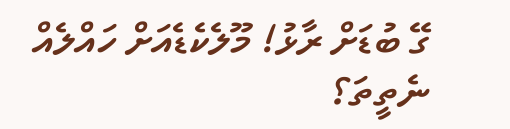ގޭ ބުޑަށް ރާޅު! މޫލެކެޑެއަށް ހައްލެއް ނެތީތަ؟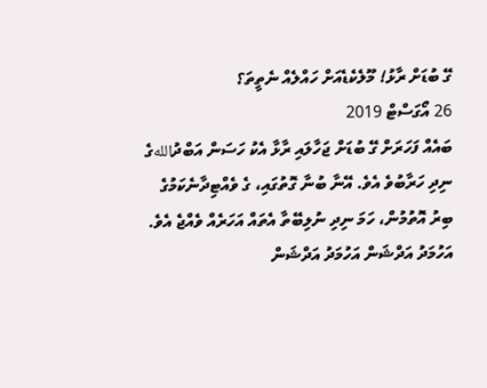ގޭ ބުޑަށް ރާޅު! މޫލެކެޑެއަށް ހައްލެއް ނެތީތަ؟
26 އޯގަސްޓް 2019
ބައެއް ފަހަރަށް ގޭ ބުޑަށް ޖަހާލައި ރާޅާ އެކު ހަސަން އަބްދުاللهގެ ނިދި ހަރާބުވެ އެވެ. އޭނާ ބުނާ ގޮތުގައި، ގެ ވެއްޓިދާނެކަމުގެ ބިރު އޮތުމުން، ހަމަ ނިދި ނުލިބޭތާ އެތައް އަހަރެއް ވެއްޖެ އެވެ.
އަހުމަދު އަދްޝަން އަހުމަދު އަދްޝަން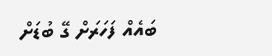ބައެއް ފަހަރަށް ގޭ ބުޑަށް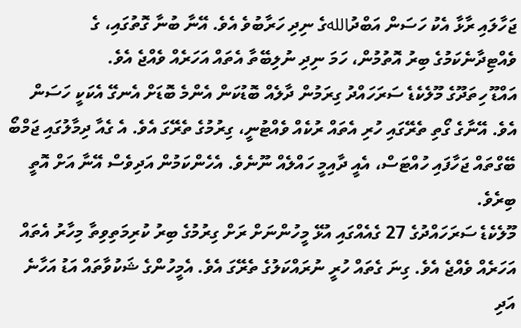ޖަހާލައި ރާޅާ އެކު ހަސަން އަބްދުاللهގެ ނިދި ހަރާބުވެ އެވެ. އޭނާ ބުނާ ގޮތުގައި، ގެ ވެއްޓިދާނެކަމުގެ ބިރު އޮތުމުން، ހަމަ ނިދި ނުލިބޭތާ އެތައް އަހަރެއް ވެއްޖެ އެވެ.
އައްޑޫ ހިތަދޫގެ މޫލެކެޑެ ސަރަހައްދު ގިރަމުން ދާލެއް ބޮޑުކަން އެންމެ ބޮޑަށް އެނގޭ އެކަކީ ހަސަން އެވެ. އޭނާގެ ގޯތި ތެރޭގައި ހުރި އެތައް ރުކެއް ވެއްޓުނީ، ގިރުމުގެ ތެރޭގަ އެވެ. އެ ގެއާ ދިމާލުގައި ޖަމްބޯ ބޭގްތައް ޖަހާފައި ހުއްޓަސް، އެއީ ދާއިމީ ހައްލެއް ނޫނެވެ. އެހެންކަމުން އަދިވެސް އޭނާ އަށް އޮތީ ބިރެވެ.
މޫލެކެޑެ ސަރަހައްދުގެ 27 ގެއެއްގައި އުޅޭ މީހުންނަށް ރަށް ގިރުމުގެ ބިރު ކުރިމަތިވިތާ މިހާރު އެތައް އަހަރެއް ވެއްޖެ އެވެ. ގިނަ ގެތައް ހުރީ ނުރައްކަލުގެ ތެރޭގަ އެވެ. އެމީހުންގެ ޝަކުވާތައް އަޑު އަހާނެ އަދި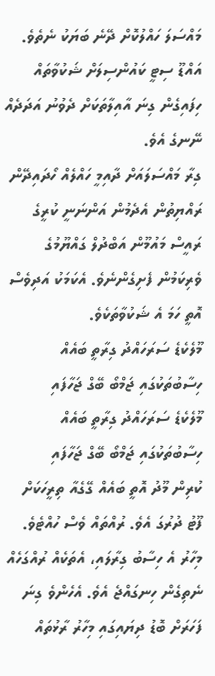މައްސަލަ ހައްލުކޮށް ދޭނެ ބަޔަކު ނެތެވެ. އައްޑޫ ސިޓީ ކައުންސިލަށް ޝަކުވާތައް ހިފައިގެން ގިނަ އާއިލާތަކަށް ދެވުނު އަދަދެއް ނޭނގެ އެވެ.
ގިރާ މައްސަލައަށް ދާއިމީ ހައްލެއް ހޯދައިދޭން ރައްޔިތުން އެދެމުން އަންނަނީ ކުރީގެ ރައީސް މައުމޫން އަބްދުލް ގައްޔޫމުގެ ވެރިކަމުން ފެށިގެންނެވެ. އެކަމަކު އަދިވެސް އޮތީ ހަމަ އެ ޝަކުވާތަކެވެ.
މޫލެކެޑެ ސަރަހައްދު ގިރާތީ ބައެއް ހިސާބުތަކުގައި ޖަމްބޯ ބޭގް ޖަހާފައި
މޫލެކެޑެ ސަރަހައްދު ގިރާތީ ބައެއް ހިސާބުތަކުގައި ޖަމްބޯ ބޭގް ޖަހާފައި
ކުރިން މޫދު އޮތީ ބައެއް ގޭގެއާ ތިރީހަކަށް ފޫޓު ދުރުގަ އެވެ. ރުއްތައް ވެސް ހުއްޓެވެ. މިހާރު އެ ހިސާބު ގިރާލައި، އެތަކެއް ރުއްގަހެއް ނެތިގެން ހިނގައްޖެ އެވެ. އެހެންވެ ގިނަ ފަހަރަށް ބޮޑު ދިޔައިގައި މިހާރު ރާޅުތައް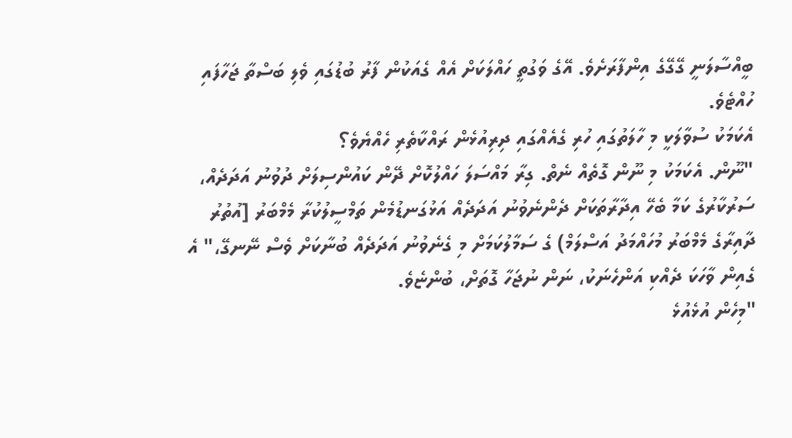ބީއްސާލަނީ ގޭގޭގެ އިންފާރަށެވެ. އޭގެ ވަގުތީ ހައްލަކަށް އެއް ގެއަކުން ފާރު ބުޑުގައި ވެލި ބަސްތާ ޖަހާފައި ހުއްޓެވެ.
އެކަމަކު ސުވާލަކީ މި ހާލަތުގައި ހުރި ގެއެއްގައި ދިރިއުޅެން ރައްކާތެރި ހެއްޔެވެ؟
"ނޫން. އެކަމަކު މި ނޫން ގޮތެއް ނެތް. ގިރާ މައްސަލަ ހައްލުކޮށް ދޭން ކައުންސިލަށް ދުވުނު އަދަދެއް، ސަރުކާރުގެ ކަމާ ބެހޭ އިދާރާތަކަށް ދެންނެވުނު އަދަދެއް އަޅުގަނޑުމެން ތަމްސީލުކުރާ މެމްބަރު [އުތުރު ދާއިރާގެ މެމްބަރު މުހައްމަދު އަސްލަމް) ގެ ސަމާލުކަމަށް މި ގެނެވުނު އަދަދެއް ބުނާކަށް ވެސް ނޭނގޭ،" އެ ގެއިން ވާހަކަ ދެއްކި އަންހެނަކު، ނަން ނުޖަހާ ގޮތަށް، ބުންޏެވެ.
"މިހެން އުޅެއުޅެ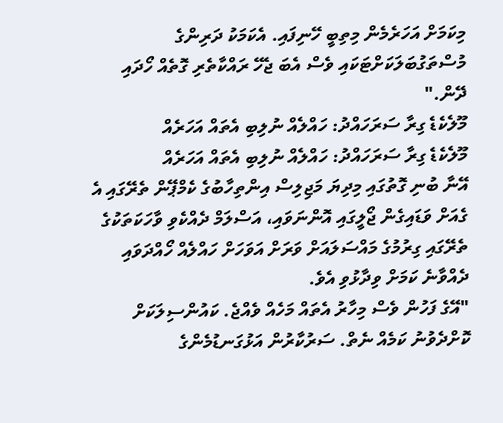މިކަމަށް އަހަރެމެން މިތިބީ ހޭނިފައި. އެކަމަކު ދަރިންގެ މުސްތަގުބަލަކަށްޓަކައި ވެސް އެބަ ޖެހޭ ރައްކާތެރި ގޮތެއް ހޯދައި ދޭން."
މޫލެކެޑެ ގިރާ ސަރަހައްދު: ހައްލެއް ނުލިބި އެތައް އަހަރެއް
މޫލެކެޑެ ގިރާ ސަރަހައްދު: ހައްލެއް ނުލިބި އެތައް އަހަރެއް
އޭނާ ބުނި ގޮތުގައި މިދިޔަ މަޖިލިސް އިންތިހާބުގެ ކެމްޕޭން ތެރޭގައި އެ ގެއަށް ވަޑައިގެން ޖޯލީގައި އޮންނަވައި، އަސްލަމް ދެއްކެވި ވާހަކަތަކުގެ ތެރޭގައި ގިރުމުގެ މައްސަލައަށް ވަރަށް އަވަހަށް ހައްލެއް ހޯއްދަވައި ދެއްވާނެ ކަމަށް ވިދާޅުވި އެވެ.
"އޭގެ ފަހުން ވެސް މިހާރު އެތައް މަހެއް ވެއްޖެ. ކައުންސިލަކަށް ކޮށްދެވުނު ކަމެއް ނެތް. ސަރުކާރުން އަޅުގަނޑުމެންގެ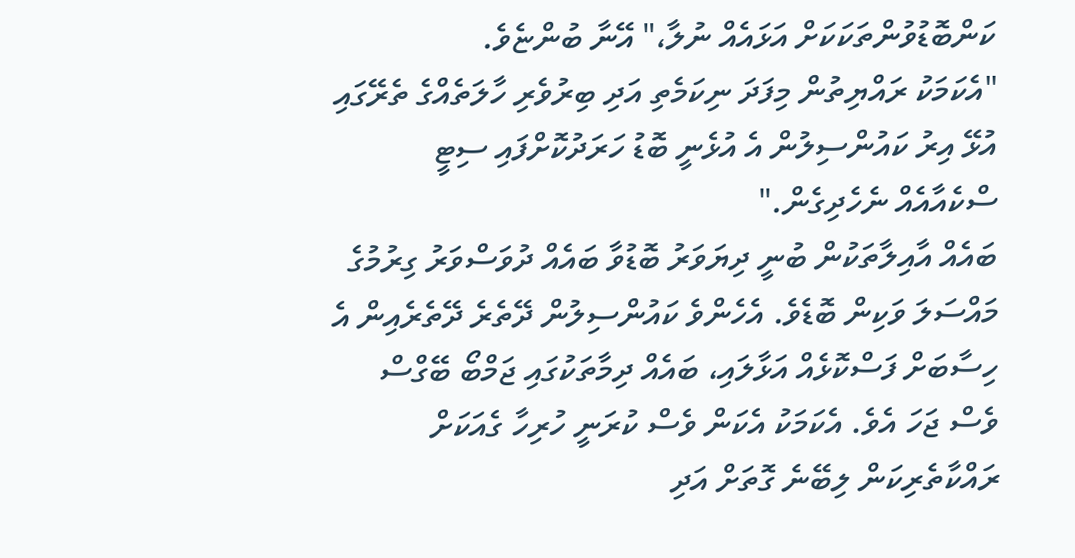ކަންބޮޑުވުންތަކަކަށް އަޅައެއް ނުލާ،" އޭނާ ބުންޏެވެ.
"އެކަމަކު ރައްޔިތުން މިފަދަ ނިކަމެތި އަދި ބިރުވެރި ހާލަތެއްގެ ތެރޭގައި އުޅޭ އިރު ކައުންސިލުން އެ އުޅެނީ ބޮޑު ހަރަދުކޮށްފައި ސިޓީ ސްކެއާއެއް ނެހެދިގެން."
ބައެއް އާއިލާތަކުން ބުނީ ދިޔަވަރު ބޮޑުވާ ބައެއް ދުވަސްވަރު ގިރުމުގެ މައްސަލަ ވަކިން ބޮޑެވެ. އެހެންވެ ކައުންސިލުން ދޭތެރެ ދޭތެރެއިން އެ ހިސާބަށް ފަސްކޮޅެއް އަޅާލައި، ބައެއް ދިމާތަކުގައި ޖަމްބޯ ބޭގްސް ވެސް ޖަހަ އެވެ. އެކަމަކު އެކަން ވެސް ކުރަނީ ހުރިހާ ގެއަކަށް ރައްކާތެރިކަން ލިބޭނެ ގޮތަށް އަދި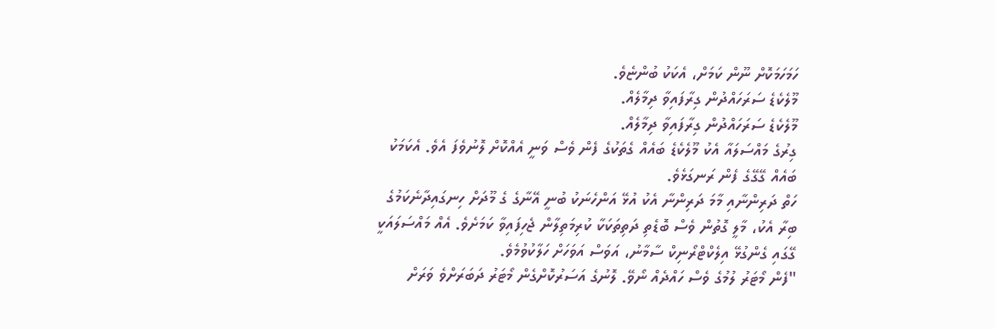ހަމަހަމަކޮށް ނޫން ކަމަށް، އެކަކު ބުންޏެވެ.
މޫލެކެޑެ ސަރަހައްދުން ގިރާފައިވާ ދިމާލެއް.
މޫލެކެޑެ ސަރަހައްދުން ގިރާފައިވާ ދިމާލެއް.
ގިރުގެ މައްސަލައާ އެކު މޫލެކެޑެ ބައެއް ގެތަކުގެ ފެން ވެސް ވަނީ އެއްކޮށް ލޮނުވެފަ އެވެ. އެކަމަކު ބައެއް ގޭގޭގެ ފެން ރަނގަޅެވެ.
ހަތް ދަރިންނާއި މާމަ ދަރިންނާ އެކު އުޅޭ އަންހެނަކު ބުނީ އޭނާގެ ގެ މޫދަށް ހިނގައިދާނެކަމުގެ ބިރާ އެކު، މާލީ ގޮތުން ވެސް ބޮޑެތި ދަތިތަކަކާ ކުރިމަތިލާން ޖެހިފައިވާ ކަމަށެވެ. އެއް މައްސަލައަކީ ގޭގައި ގެންގުޅޭ އިލެކްޓްރޯނިކް ސާމާނު، އަވަސް އަވަހަށް ހަލާކުވުމެވެ.
"ފެން މޯޓަރު ލުމުގެ ވެސް ހައްދެއް ނޯވޭ. ލޮނުގެ އަސަރުކޮށްގެން މޯޓަރު ދަބަރަށްވެ ވަރަށް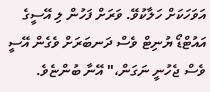އަވަހަކަށް ހަލާކުވޭ. ވަރަށް ފަހުން ލި އޭސީގެ އައުޓްޑޯ ޔުނިޓް ވެސް ދަނބަރަށް ވެގެން އޭސީ ވެސް ޖެހުނީ ނަގަން،" އޭނާ ބުންޏެވެ.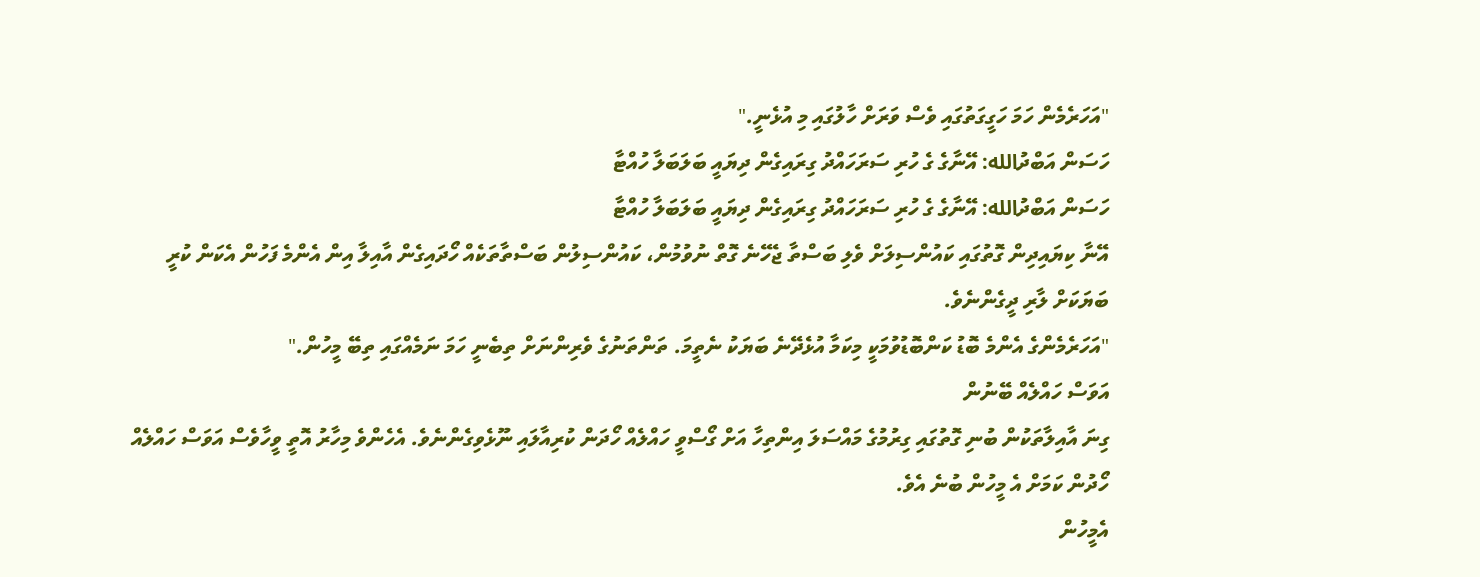"އަހަރެމެން ހަމަ ހަގީގަތުގައި ވެސް ވަރަށް ހާލުގައި މި އުޅެނީ."
ހަސަން އަބްދުالله: އޭނާގެ ގެ ހުރި ސަރަހައްދު ގިރައިގެން ދިޔައީ ބަލަބަލާ ހުއްޓާ
ހަސަން އަބްދުالله: އޭނާގެ ގެ ހުރި ސަރަހައްދު ގިރައިގެން ދިޔައީ ބަލަބަލާ ހުއްޓާ
އޭނާ ކިޔައިދިން ގޮތުގައި ކައުންސިލަށް ވެލި ބަސްތާ ޖެހޭނެ ގޮތް ނުވުމުން، ކައުންސިލުން ބަސްތާތަކެއް ހޯދައިގެން އާއިލާ އިން އެންމެ ފަހުން އެކަން ކުރީ ބަޔަކަށް ލާރި ދީގެންނެވެ.
"އަހަރެމެންގެ އެންމެ ބޮޑު ކަންބޮޑުވުމަކީ މިކަމާ އުޅެދޭނެ ބަޔަކު ނެތީމަ. ތަންތަނުގެ ވެރިންނަށް ތިބެނީ ހަމަ ނަމެއްގައި ތިބޭ މީހުން."
އަވަސް ހައްލެއް ބޭނުން
ގިނަ އާއިލާތަކުން ބުނި ގޮތުގައި ގިރުމުގެ މައްސަލަ އިންތިހާ އަށް ގޯސްވީ ހައްލެއް ހޯދަން ކުރިއާލައި ނޫޅެވިގެންނެވެ. އެހެންވެ މިހާރު އޮތީ ވީހާވެސް އަވަސް ހައްލެއް ހޯދުން ކަމަށް އެ މީހުން ބުނެ އެވެ.
އެމީހުން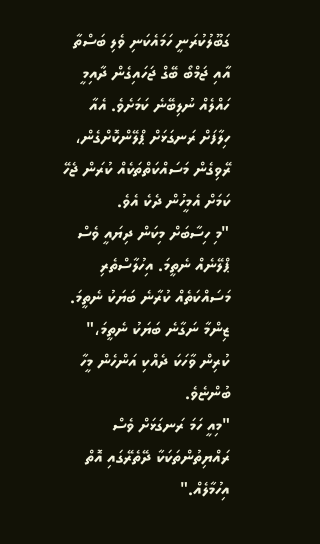ގަބޫލުކުރަނީ ހަމައެކަނި ވެލި ބަސްތާ އާއި ޖަމްބޯ ބޭގް ޖަހައިގެން ދާއިމީ ހައްލެއް ނުލިބޭނެ ކަމަށެވެ. އެއާ ހިލާފަށް ރަނގަޅަށް ޕްލޭންކޮށްގެން، ރޭވިގެން މަސައްކަތްތަކެއް ކުރަން ޖެހޭ ކަމަށް އެމީހުން ދެކެ އެވެ.
"މި ހިސާބަށް މިކަން ދިޔައީ ވެސް ޕްލޭނެއް ނެތީމަ. އިހުލާސްތެރި މަސައްކަތެއް ކުރާނެ ބަޔަކު ނެތީމަ. ޒިންމާ ނަގާނެ ބަޔަކު ނެތީމަ،" ކުރިން ވާހަކަ ދެއްކި އަންހެން މީހާ ބުންޏެވެ.
"މިއީ ހަމަ ރަނގަޅަށް ވެސް ރައްޔިތުންތަކަކާ ދޭތެރޭގައި އޮތް އިހުމާލެއް."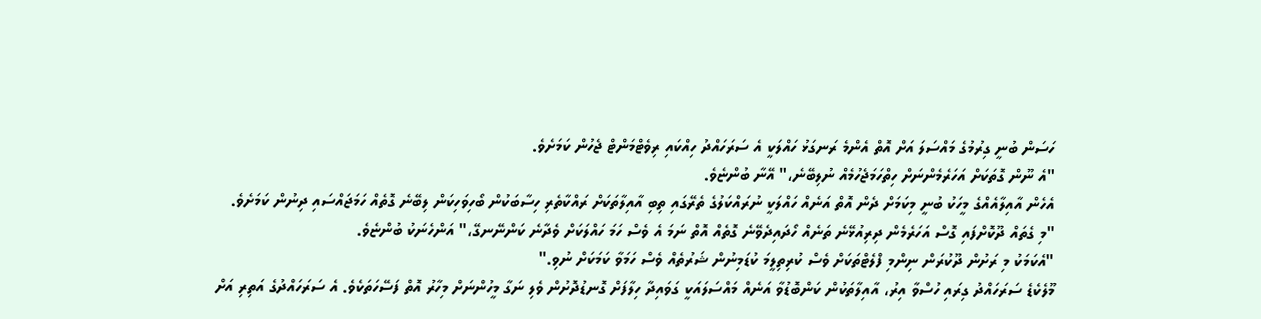ހަސަން ބުނީ ގިރުމުގެ މައްސަލަ އަށް އޮތް އެންމެ ރަނގަޅު ހައްލަކީ އެ ސަރަހައްދު ހިއްކައި ރިވެޓްމަންޓް ޖެހުން ކަމަށެވެ.
"އެ ނޫން ގޮތަކަށް އަހަރެމެންނަށް ހިތްހަމަޖެހުމެއް ނުލިބޭނެ،" އޭނާ ބުންޏެވެ.
އެހެން އާއިލާއެއްގެ މީހަކު ބުނީ މިކަމަށް ދެން އޮތް އަނެއް ހައްލަކީ ނުރައްކަލުގެ ތެރޭގައި ތިބި އާއިލާތަކަށް ރައްކާތެރި ހިސާބަކުން ބޯހިވަހިކަން ލިބޭނެ ގޮތެއް ހަމަޖައްސައި ދިނުން ކަމަށެވެ.
"މި ގެތައް ދޫކޮށްފައި ގޮސް އަހަރެމެން ދިރިއުޅޭނެ ތަނެއް ހޯދައިދެވޭނެ ގޮތެއް އޮތް ނަމަ އެ ވެސް ހަމަ ހައްލަކަށް ވެދާނެ ކަންނޭނގޭ،" އަންހެނަކު ބުންޏެވެ.
"އެކަމަކު މި ރަށުން ދޫކުރަން ނިންމި ފްލެޓްތަކަށް ވެސް ކުރިތިލީމަ ކުޑަމިނުން ޝަރުތެއް ވެސް ހަމަވާ ކަމަކަށް ނުވި."
މޫލެކެޑެ ސަރަހައްދު ގިރައި ހުސްވާ އިރު، އާއިލާތަކުން ކަންބޮޑުވާ އަނެއް މައްސަލައަކީ ގަވައިދާ ހިލާފަށް ގޮނޑުދޮށުން ވެލި ނަގާ މީހުންނަށް މިހާރު އޮތް ފަސޭހަތަކެވެ. އެ ސަރަހައްދުގެ އަތިރި އަށް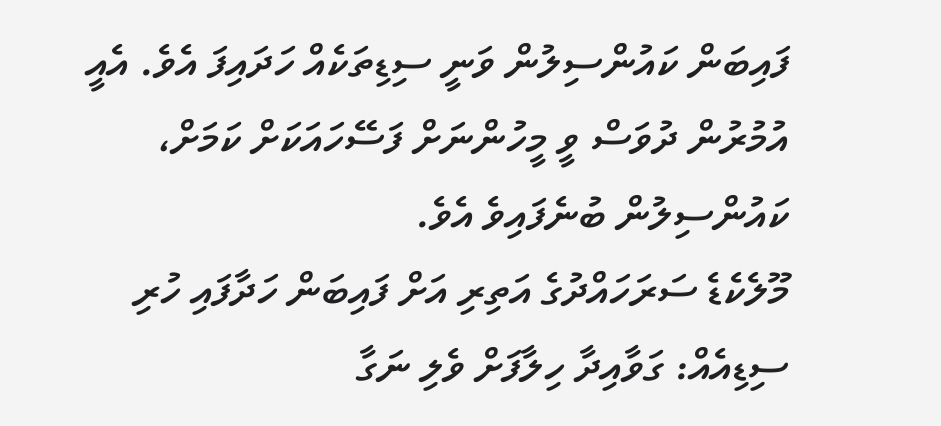ފައިބަން ކައުންސިލުން ވަނީ ސިޑިތަކެއް ހަދައިފަ އެވެ. އެއީ އުމުރުން ދުވަސް ވީ މީހުންނަށް ފަސޭހައަކަށް ކަމަށް، ކައުންސިލުން ބުނެފައިވެ އެވެ.
މޫލެކެޑެ ސަރަހައްދުގެ އަތިރި އަށް ފައިބަން ހަދާފައި ހުރި ސިޑިއެއް: ގަވާއިދާ ހިލާފަށް ވެލި ނަގާ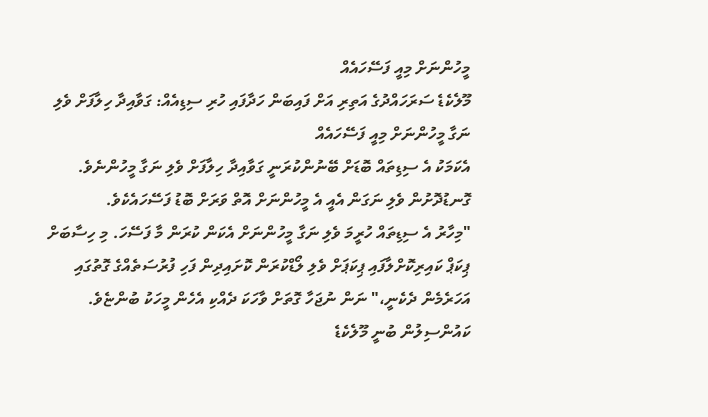މީހުންނަށް މިއީ ފަސޭހައެއް
މޫލެކެޑެ ސަރަހައްދުގެ އަތިރި އަށް ފައިބަން ހަދާފައި ހުރި ސިޑިއެއް: ގަވާއިދާ ހިލާފަށް ވެލި ނަގާ މީހުންނަށް މިއީ ފަސޭހައެއް
އެކަމަކު އެ ސިޑިތައް ބޮޑަށް ބޭނުންކުރަނީ ގަވާއިދާ ހިލާފަށް ވެލި ނަގާ މީހުންނެވެ. ގޮނޑުދޮށުން ވެލި ނަގަން އެއީ އެ މީހުންނަށް އޮތް ވަރަށް ބޮޑު ފަސޭހައެކެވެ.
"މިހާރު އެ ސިޑިތައް ހުރީމަ ވެލި ނަގާ މީހުންނަށް އެކަން ކުރަން މާ ފަސޭހަ. މި ހިސާބަށް ޕިކަޕް ކައިރިކޮށްލާފައި ޕިކަޕަށް ވެލި ލޯޑްކުރަން ކޮށައިދިން ފަހި ފުރުސަތެއްގެ ގޮތުގައި އަހަރެމެން ދެކެނީ،" ނަން ނުޖަހާ ގޮތަށް ވާހަކަ ދެއްކި އެހެން މީހަކު ބުންޏެވެ.
ކައުންސިލުން ބުނީ މޫލެކެޑެ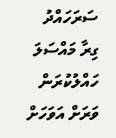ސަރަހައްދު ގިރާ މައްސަލަ ހައްލުކުރަން ވަރަށް އަވަހަށް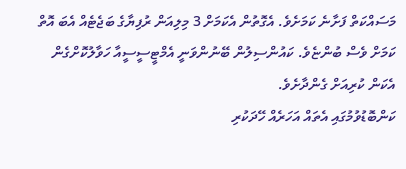މަސައްކަތް ފަށާނެ ކަމަށެވެ. އެގޮތުން އެކަމަށް 3 މިލިއަން ރުފިޔާގެ ބަޖެޓެއް އެބަ އޮތް ކަމަށް ވެސް ބުންޏެވެ. ކައުންސިލުން ބޭނުންވަނީ އެމްޓީސީސީއާ ހަވާލުކޮށްގެން އެކަން ކުރިއަށް ގެންދާށެވެ.
ކަންބޮޑުވުމުގައި އެތައް އަހަރެއް ހޭދަކުރި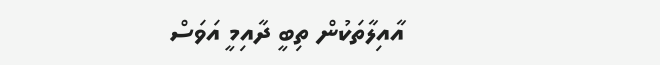އާއިލާތަކުން ތިބީ ދާއިމީ އަވަސް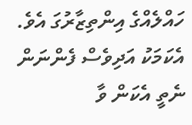ހައްލެއްގެ އިންތިޒާރުގަ އެވެ. އެކަމަކު އަދިވެސް ފެންނަން ނެތީ އެކަން ވާ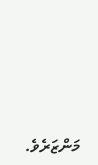މަންޒަރެވެ.